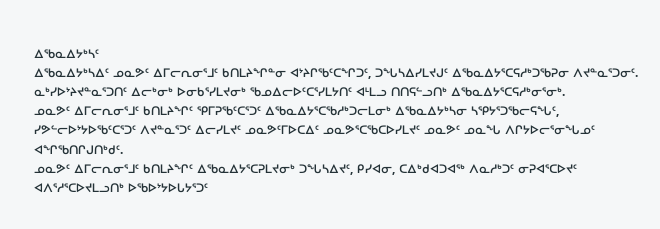ᐃᖃᓇᐃᔭᒃᓴᑦ
ᐃᖃᓇᐃᔭᒃᓴᐃᑦ ᓄᓇᕗᑦ ᐃᒥᓕᕆᓂᕐᒧᑦ ᑲᑎᒪᔨᖏᓐᓂ ᐊᔾᔨᒋᖃᑦᑕᖏᑐᑦ, ᑐᖓᓴᐃᓯᒪᔪᒍᑦ ᐃᖃᓇᐃᔭᕐᑕᕋᓱᒃᑐᖃᕈᓂ ᐱᔪᓐᓇᕐᑐᓂᑦ.
ᓇᒃᓯᐅᔾᔨᔪᓐᓇᕐᑐᑎᑦ ᐃᓕᒃᓂᒃ ᐅᓂᑲᕐᓯᒪᔪᓂᒃ ᖃᓄᐃᓕᐅᑦᑕᕐᓯᒪᔭᑎᑦ ᐊᒻᒪᓗ ᑎᑎᕋᓪᓗᑎᒃ ᐃᖃᓇᐃᔭᕐᑕᕋᓱᒃᓂᕐᓂᒃ.
ᓄᓇᕗᑦ ᐃᒥᓕᕆᓂᕐᒧᑦ ᑲᑎᒪᔨᖏᑦ ᕿᒥᕈᖃᑦᑕᕐᑐᑦ ᐃᖃᓇᐃᔭᕐᑕᖃᓱᒃᑐᓕᒪᓂᒃ ᐃᖃᓇᐃᔭᒃᓴᓂ ᓴᕿᔭᕐᑐᖃᓕᕋᖓᑦ, ᓯᕗᓪᓕᐅᔾᔭᐅᖃᑦᑕᕐᑐᑦ ᐱᔪᓐᓇᕐᑐᑦ ᐃᓕᓯᒪᔪᑦ ᓄᓇᕗᑦᒥᐅᑕᐃᑦ ᓄᓇᕗᕐᑕᖃᑕᐅᓯᒪᔪᑦ ᓄᓇᕗᑦ ᓄᓇᖓ ᐱᒋᔭᐅᓕᕐᓂᖓᓄᑦ ᐊᖏᖃᑎᒋᒍᑎᒃᑯᑦ.
ᓄᓇᕗᑦ ᐃᒥᓕᕆᓂᕐᒧᑦ ᑲᑎᒪᔨᖏᑦ ᐃᖃᓇᐃᔭᕐᑕᕈᒪᔪᓂᒃ ᑐᖓᓴᐃᔪᑦ, ᑭᓯᐊᓂ, ᑕᐃᒃᑯᐊᑐᐊᖅ ᐱᓇᓱᒃᑐᑦ ᓂᕈᐊᕐᑕᐅᔪᑦ ᐊᐱᕐᓱᕐᑕᐅᔪᒪᓗᑎᒃ ᐅᖃᐅᔾᔭᐅᒐᔭᕐᑐᑦ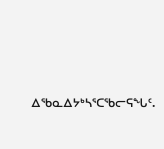ᐃᖃᓇᐃᔭᒃᓴᕐᑕᖃᓕᕋᖓᑦ.